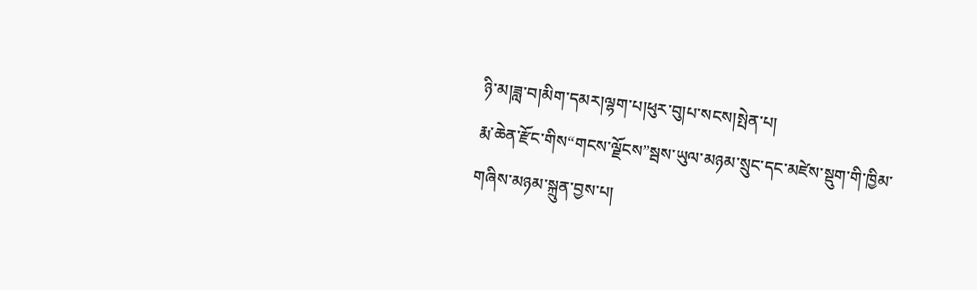ཉི་མ།ཟླ་བ།མིག་དམར།ལྷག་པ།ཕུར་བུ།པ་སངས།སྤེན་པ།
རྨ་ཆེན་རྫོང་གིས“གངས་ལྗོངས”སྦས་ཡུལ་མཉམ་སྲུང་དང་མཛེས་སྡུག་གི་ཁྱིམ་གཞིས་མཉམ་སྐྲུན་བྱས་པ།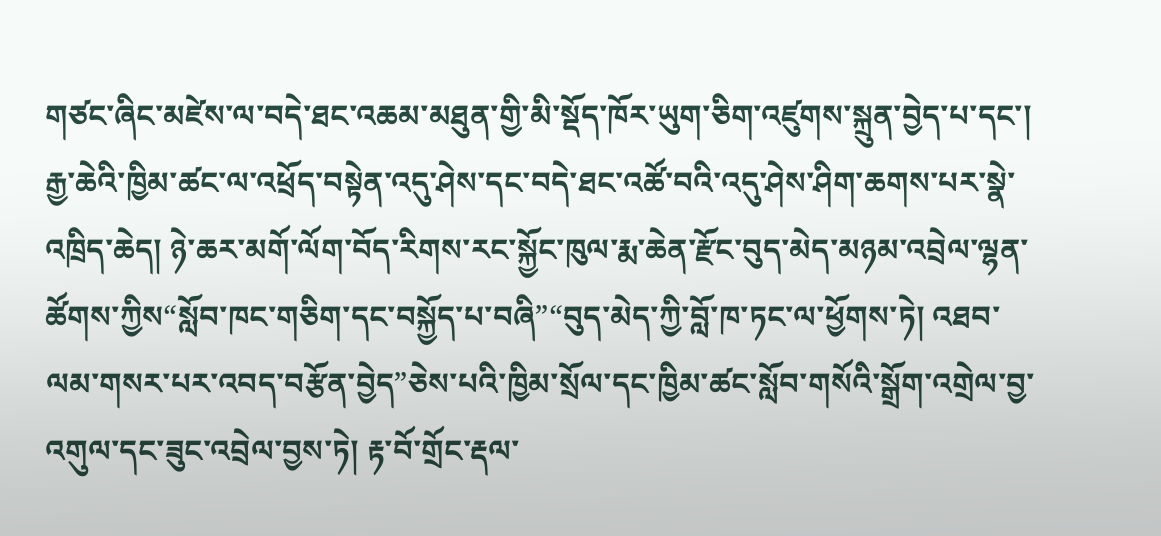གཙང་ཞིང་མཛེས་ལ་བདེ་ཐང་འཆམ་མཐུན་གྱི་མི་སྡོད་ཁོར་ཡུག་ཅིག་འཛུགས་སྐྲུན་བྱེད་པ་དང་། རྒྱ་ཆེའི་ཁྱིམ་ཚང་ལ་འཕྲོད་བསྟེན་འདུ་ཤེས་དང་བདེ་ཐང་འཚོ་བའི་འདུ་ཤེས་ཤིག་ཆགས་པར་སྣེ་འཁྲིད་ཆེད། ཉེ་ཆར་མགོ་ལོག་བོད་རིགས་རང་སྐྱོང་ཁུལ་རྨ་ཆེན་རྫོང་བུད་མེད་མཉམ་འབྲེལ་ལྷན་ཚོགས་ཀྱིས“སློབ་ཁང་གཅིག་དང་བསྐྱོད་པ་བཞི”“བུད་མེད་ཀྱི་བློ་ཁ་ཏང་ལ་ཕྱོགས་ཏེ། འཐབ་ལམ་གསར་པར་འབད་བརྩོན་བྱེད”ཅེས་པའི་ཁྱིམ་སྲོལ་དང་ཁྱིམ་ཚང་སློབ་གསོའི་སྒྲོག་འགྲེལ་བྱ་འགུལ་དང་ཟུང་འབྲེལ་བྱས་ཏེ། རྟ་བོ་གྲོང་རྡལ་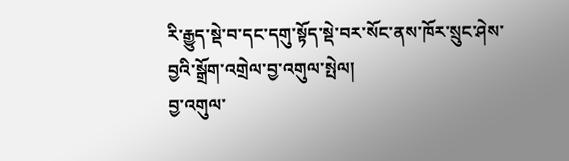རི་རྒྱུད་སྡེ་བ་དང་དགུ་སྟོད་སྡེ་བར་སོང་ནས་ཁོར་སྲུང་ཤེས་བྱའི་སྒྲོག་འགྲེལ་བྱ་འགུལ་སྤེལ།
བྱ་འགུལ་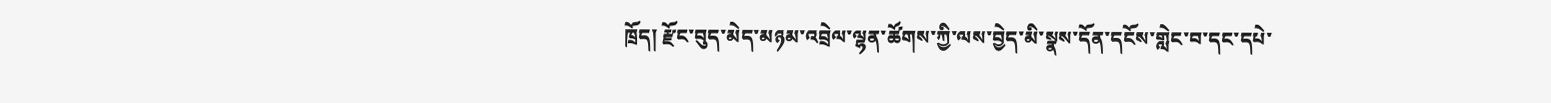ཁྲོད། རྫོང་བུད་མེད་མཉམ་འབྲེལ་ལྷན་ཚོགས་ཀྱི་ལས་བྱེད་མི་སྣས་དོན་དངོས་གླེང་བ་དང་དཔེ་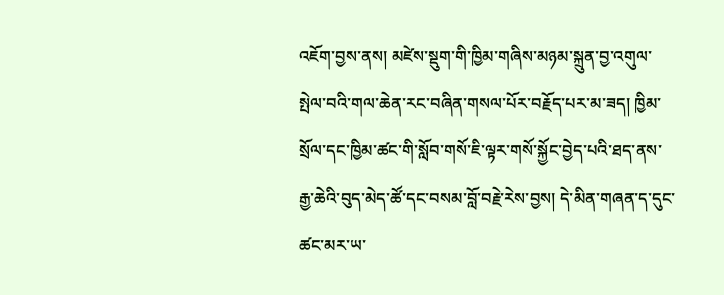འཇོག་བྱས་ནས། མཛེས་སྡུག་གི་ཁྱིམ་གཞིས་མཉམ་སྐྲུན་བྱ་འགུལ་སྤེལ་བའི་གལ་ཆེན་རང་བཞིན་གསལ་པོར་བརྗོད་པར་མ་ཟད། ཁྱིམ་སྲོལ་དང་ཁྱིམ་ཚང་གི་སློབ་གསོ་ཇི་ལྟར་གསོ་སྐྱོང་བྱེད་པའི་ཐད་ནས་རྒྱ་ཆེའི་བུད་མེད་ཚོ་དང་བསམ་བློ་བརྗེ་རེས་བྱས། དེ་མིན་གཞན་ད་དུང་ཚང་མར་ཡ་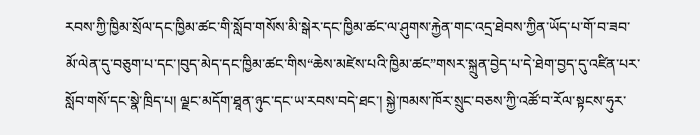རབས་ཀྱི་ཁྱིམ་སྲོལ་དང་ཁྱིམ་ཚང་གི་སློབ་གསོས་མི་སྒེར་དང་ཁྱིམ་ཚང་ལ་ཤུགས་རྐྱེན་གང་འདྲ་ཐེབས་ཀྱིན་ཡོད་པ་གོ་བ་ཟབ་མོ་ལེན་དུ་བཅུག་པ་དང་།བུད་མེད་དང་ཁྱིམ་ཚང་གིས“ཆེས་མཛེས་པའི་ཁྱིམ་ཚང”གསར་སྐྲུན་བྱེད་པ་དེ་ཐེག་བྱད་དུ་འཛིན་པར་སློབ་གསོ་དང་སྣེ་ཁྲིད་པ། ལྗང་མདོག་ཐཱན་ཉུང་དང་ཡ་རབས་བདེ་ཐང་། སྐྱེ་ཁམས་ཁོར་སྲུང་བཅས་ཀྱི་འཚོ་བ་རོལ་སྟངས་ཧུར་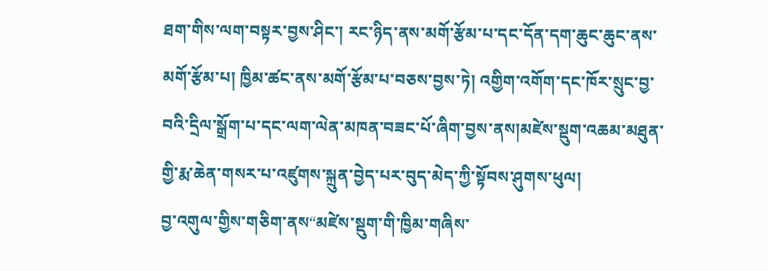ཐག་གིས་ལག་བསྟར་བྱས་ཤིང་། རང་ཉིད་ནས་མགོ་རྩོམ་པ་དང་དོན་དག་ཆུང་ཆུང་ནས་མགོ་རྩོམ་པ། ཁྱིམ་ཚང་ནས་མགོ་རྩོམ་པ་བཅས་བྱས་ཏེ། འགྱིག་འགོག་དང་ཁོར་སྲུང་བྱ་བའི་དྲིལ་སྒྲོག་པ་དང་ལག་ལེན་མཁན་བཟང་པོ་ཞིག་བྱས་ནས།མཛེས་སྡུག་འཆམ་མཐུན་གྱི་རྨ་ཆེན་གསར་པ་འཛུགས་སྐྲུན་བྱེད་པར་བུད་མེད་ཀྱི་སྟོབས་ཤུགས་ཕུལ།
བྱ་འགུལ་གྱིས་གཅིག་ནས“མཛེས་སྡུག་གི་ཁྱིམ་གཞིས་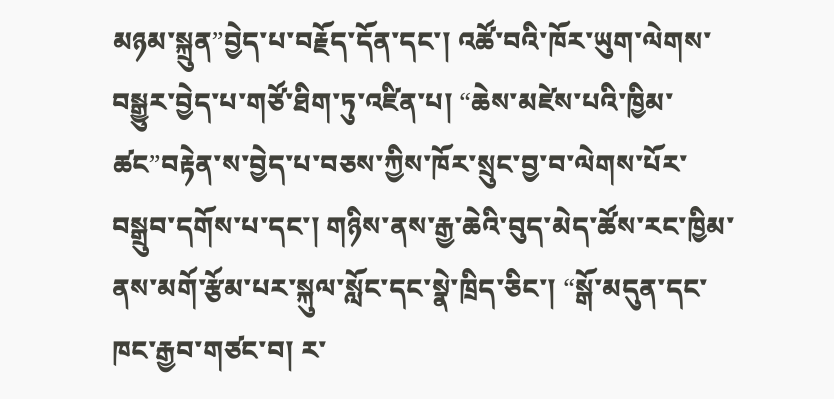མཉམ་སྐྲུན”བྱེད་པ་བརྗོད་དོན་དང་། འཚོ་བའི་ཁོར་ཡུག་ལེགས་བསྒྱུར་བྱེད་པ་གཙོ་ཐིག་ཏུ་འཛིན་པ། “ཆེས་མཛེས་པའི་ཁྱིམ་ཚང”བརྟེན་ས་བྱེད་པ་བཅས་ཀྱིས་ཁོར་སྲུང་བྱ་བ་ལེགས་པོར་བསྒྲུབ་དགོས་པ་དང་། གཉིས་ནས་རྒྱ་ཆེའི་བུད་མེད་ཚོས་རང་ཁྱིམ་ནས་མགོ་རྩོམ་པར་སྐུལ་སློང་དང་སྣེ་ཁྲིད་ཅིང་། “སྒོ་མདུན་དང་ཁང་རྒྱབ་གཙང་བ། ར་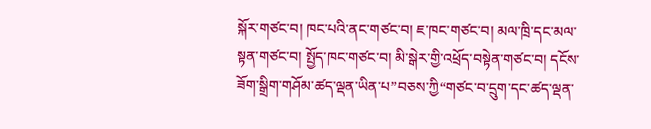སྐོར་གཙང་བ། ཁང་པའི་ནང་གཙང་བ། ཇ་ཁང་གཙང་བ། མལ་ཁྲི་དང་མལ་སྟན་གཙང་བ། སྤྱོད་ཁང་གཙང་བ། མི་སྒེར་གྱི་འཕྲོད་བསྟེན་གཙང་བ། དངོས་ཟོག་སྒྲིག་གཤོམ་ཚད་ལྡན་ཡིན་པ”བཅས་ཀྱི“གཙང་བ་དྲུག་དང་ཚད་ལྡན་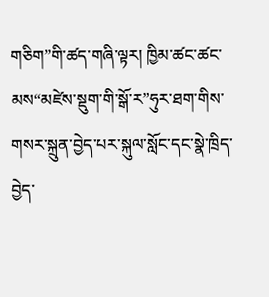གཅིག”གི་ཚད་གཞི་ལྟར། ཁྱིམ་ཚང་ཚང་མས“མཛེས་སྡུག་གི་སྒོ་ར”ཧུར་ཐག་གིས་གསར་སྐྲུན་བྱེད་པར་སྐུལ་སློང་དང་སྣེ་ཁྲིད་བྱེད་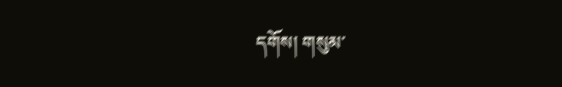དགོས། གསུམ་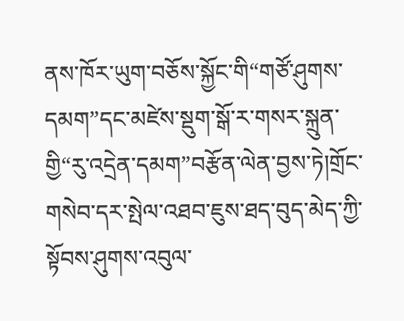ནས་ཁོར་ཡུག་བཅོས་སྐྱོང་གི“གཙོ་ཤུགས་དམག”དང་མཛེས་སྡུག་སྒོ་ར་གསར་སྐྲུན་གྱི“རུ་འདྲེན་དམག”བརྩོན་ལེན་བྱས་ཏེ།གྲོང་གསེབ་དར་སྤེལ་འཐབ་ཇུས་ཐད་བུད་མེད་ཀྱི་སྟོབས་ཤུགས་འབུལ་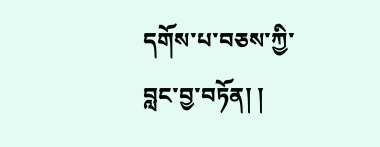དགོས་པ་བཅས་ཀྱི་བླང་བྱ་བཏོན། །